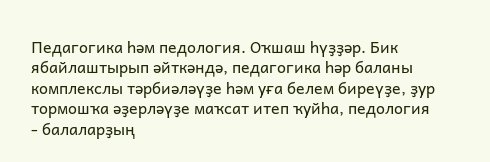Педагогика һәм педология. Оҡшаш һүҙҙәр. Бик ябайлаштырып әйткәндә, педагогика һәр баланы комплекслы тәрбиәләүҙе һәм уға белем биреүҙе, ҙур тормошҡа әҙерләүҙе маҡсат итеп ҡуйһа, педология - балаларҙың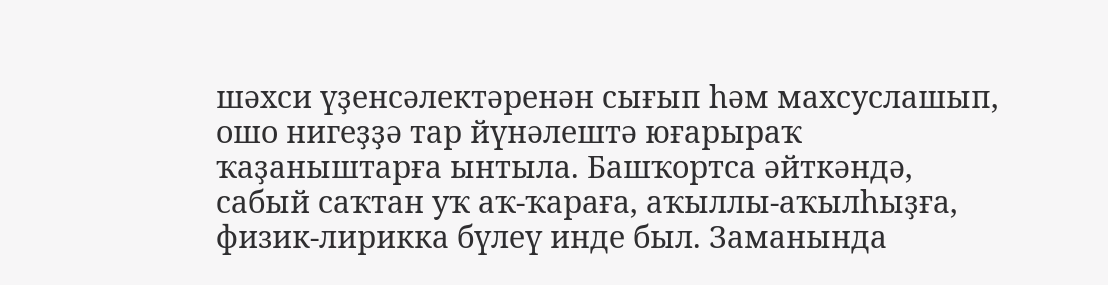шәхси үҙенсәлектәренән сығып һәм махсуслашып, ошо нигеҙҙә тар йүнәлештә юғарыраҡ ҡаҙаныштарға ынтыла. Башҡортса әйткәндә, сабый саҡтан уҡ аҡ-ҡараға, аҡыллы-аҡылһыҙға, физик-лирикка бүлеү инде был. Заманында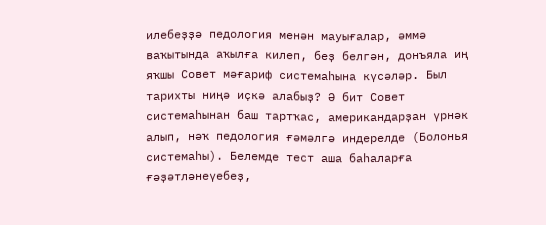илебеҙҙә педология менән мауығалар, әммә ваҡытында аҡылға килеп, беҙ белгән, донъяла иң яҡшы Совет мәғариф системаһына күсәләр. Был тарихты ниңә иҫкә алабыҙ? Ә бит Совет системаһынан баш тартҡас, американдарҙан үрнәк алып, нәҡ педология ғәмәлгә индерелде (Болонья системаһы). Белемде тест аша баһаларға ғәҙәтләнеүебеҙ,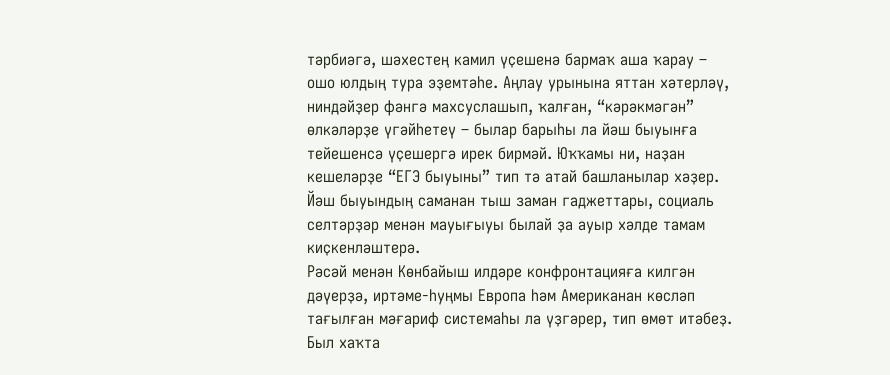тәрбиәгә, шәхестең камил үҫешенә бармаҡ аша ҡарау – ошо юлдың тура эҙемтәһе. Аңлау урынына яттан хәтерләү, ниндәйҙер фәнгә махсуслашып, ҡалған, “кәрәкмәгән” өлкәләрҙе үгәйһетеү – былар барыһы ла йәш быуынға тейешенсә үҫешергә ирек бирмәй. Юҡҡамы ни, наҙан кешеләрҙе “ЕГЭ быуыны” тип тә атай башланылар хәҙер. Йәш быуындың саманан тыш заман гаджеттары, социаль селтәрҙәр менән мауығыуы былай ҙа ауыр хәлде тамам киҫкенләштерә.
Рәсәй менән Көнбайыш илдәре конфронтацияға килгән дәүерҙә, иртәме-һуңмы Европа һәм Американан көсләп тағылған мәғариф системаһы ла үҙгәрер, тип өмөт итәбеҙ. Был хаҡта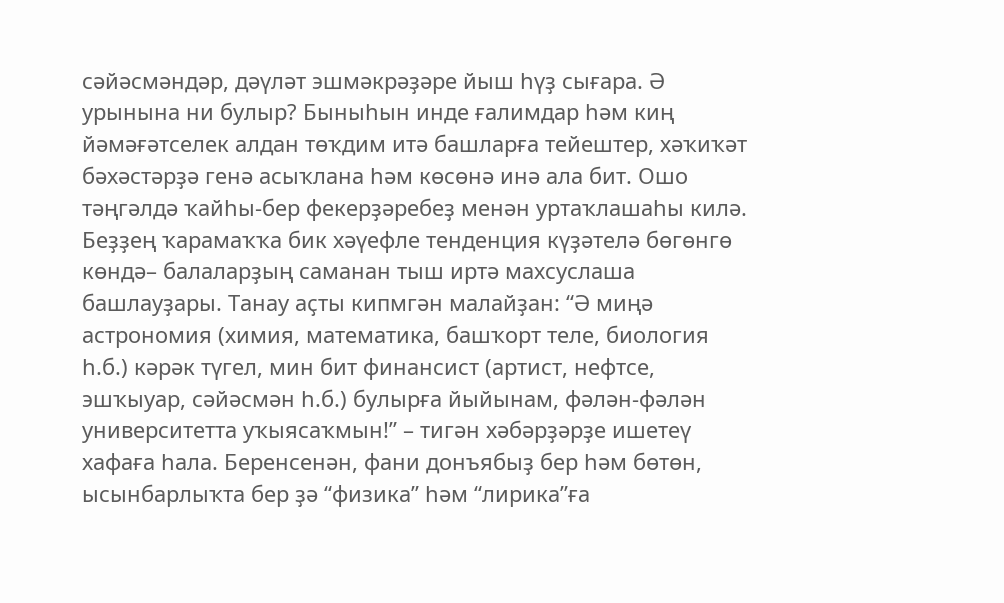сәйәсмәндәр, дәүләт эшмәкрәҙәре йыш һүҙ сығара. Ә урынына ни булыр? Быныһын инде ғалимдар һәм киң йәмәғәтселек алдан төҡдим итә башларға тейештер, хәҡиҡәт бәхәстәрҙә генә асыҡлана һәм көсөнә инә ала бит. Ошо тәңгәлдә ҡайһы-бер фекерҙәребеҙ менән уртаҡлашаһы килә.
Беҙҙең ҡарамаҡҡа бик хәүефле тенденция күҙәтелә бөгөнгө көндә– балаларҙың саманан тыш иртә махсуслаша башлауҙары. Танау аҫты кипмгән малайҙан: “Ә миңә астрономия (химия, математика, башҡорт теле, биология һ.б.) кәрәк түгел, мин бит финансист (артист, нефтсе, эшҡыуар, сәйәсмән һ.б.) булырға йыйынам, фәлән-фәлән университетта уҡыясаҡмын!” – тигән хәбәрҙәрҙе ишетеү хафаға һала. Беренсенән, фани донъябыҙ бер һәм бөтөн, ысынбарлыҡта бер ҙә “физика” һәм “лирика”ға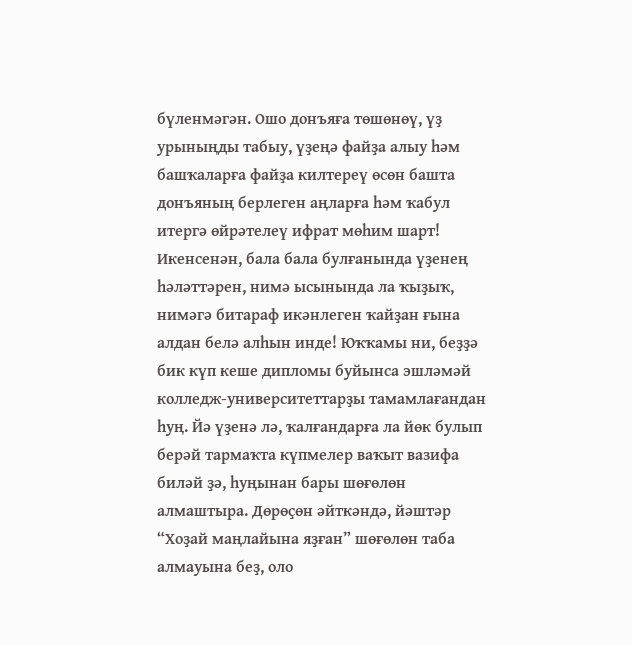бүленмәгән. Ошо донъяға төшөнөү, үҙ урыныңды табыу, үҙеңә файҙа алыу һәм башҡаларға файҙа килтереү өсөн башта донъяның берлеген аңларға һәм ҡабул итергә өйрәтелеү ифрат мөһим шарт! Икенсенән, бала бала булғанында үҙенең һәләттәрен, нимә ысынында ла ҡыҙыҡ, нимәгә битараф икәнлеген ҡайҙан ғына алдан белә алһын инде! Юҡҡамы ни, беҙҙә бик күп кеше дипломы буйынса эшләмәй колледж-университеттарҙы тамамлағандан һуң. Йә үҙенә лә, ҡалғандарға ла йөк булып берәй тармаҡта күпмелер ваҡыт вазифа биләй ҙә, һуңынан бары шөғөлөн алмаштыра. Дөрөҫөн әйткәндә, йәштәр “Хоҙай маңлайына яҙған” шөғөлөн таба алмауына беҙ, оло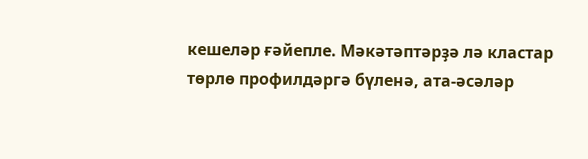кешеләр ғәйепле. Мәкәтәптәрҙә лә кластар төрлө профилдәргә бүленә, ата-әсәләр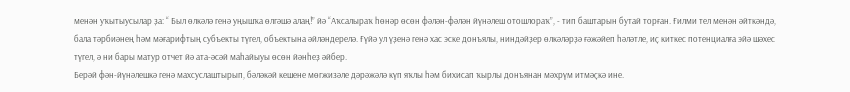менән уҡытыусылар ҙа: “ Был өлкәлә генә уңышҡа өлгәшә алаң!” йә “Аҡсалыраҡ һөнәр өсөн фәлән-фәлән йүнәлеш отошлораҡ”, - тип баштарын бутай торған. Ғилми тел менән әйткәндә, бала тәрбиәнең һәм мәғарифтың субъекты түгел, объектына әйләндерелә. Ғүйә ул үҙенә генә хас эске донъялы, ниндәйҙер өлкәләрҙә ғәжәйеп һәләтле, иҫ киткес потенциалға эйә шәхес түгел, ә ни бары матур отчет йә ата-әсәй маһайыуы өсөн йәнһеҙ әйбер.
Берәй фән-йүнәлешкә генә махсуслаштырып, бәләкәй кешене мөгжизәле дәрәжәлә күп яҡлы һәм бихисап ҡырлы донъянан мәхрүм итмәҫкә ине.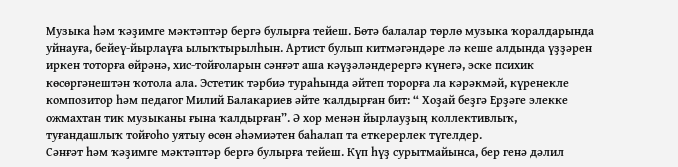Музыка һәм ҡәҙимге мәктәптәр бергә булырға тейеш. Бөтә балалар төрлө музыка ҡоралдарында уйнауға, бейеү-йырлаүға ылыҡтырылһын. Артист булып китмәгәндәре лә кеше алдында үҙҙәрен иркен тоторға өйрәнә, хис-тойғоларын сәнғәт аша кәүҙәләндерергә күнегә, эске психик көсөргәнештән ҡотола ала. Эстетик тәрбиә тураһында әйтеп торорға ла кәрәкмәй, күренекле композитор һәм педагог Милий Балакариев әйте ҡалдырған бит: “ Хоҙай беҙгә Ерҙәге элекке ожмахтан тик музыканы ғына ҡалдырған”. Ә хор менән йырлауҙың коллективлыҡ, туғандашлыҡ тойғоһо уятыу өсөн әһәмиәтен баһалап та еткерерлек түгелдер.
Сәнғәт һәм ҡәҙимге мәктәптәр бергә булырға тейеш. Күп һүҙ сурытмайынса, бер генә дәлил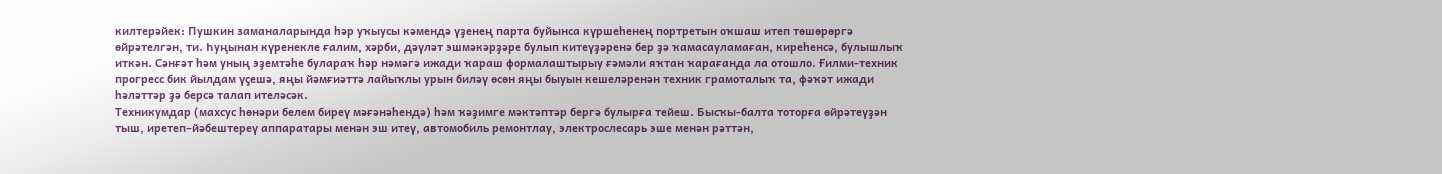килтерәйек: Пушкин заманаларында һәр уҡыусы кәмендә үҙенең парта буйынса күршеһенең портретын оҡшаш итеп төшөрөргә өйрәтелгән, ти. Һуңынан күренекле ғалим, хәрби, дәүләт эшмәкәрҙәре булып китеүҙәренә бер ҙә ҡамасауламаған, киреһенсә, булышлыҡ иткән. Сәнғәт һәм уның эҙемтәһе булараҡ һәр нәмәгә ижади ҡараш формалаштырыу ғәмәли яҡтан ҡарағанда ла отошло. Ғилми-техник прогресс бик йылдам үҫешә, яңы йәмғиәттә лайыҡлы урын биләү өсөн яңы быуын кешеләренән техник грамоталыҡ та, фәҡәт ижади һәләттәр ҙә берсә талап ителәсәк.
Техникумдар (махсус һөнәри белем биреү мәғәнәһендә) һәм ҡәҙимге мәктәптәр бергә булырға тейеш. Бысҡы-балта тоторға өйрәтеүҙән тыш, иретеп–йәбештереү аппаратары менән эш итеү, автомобиль ремонтлау, электрослесарь эше менән рәттән,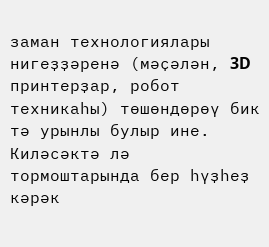заман технологиялары нигеҙҙәренә (мәҫәлән, 3D принтерҙар, робот техникаһы) төшөндөрөү бик тә урынлы булыр ине. Киләсәктә лә тормоштарында бер һүҙһеҙ кәрәк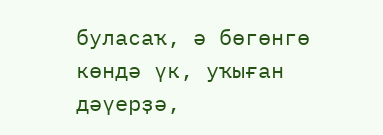буласаҡ, ә бөгөнгө көндә үк, уҡыған дәүерҙә,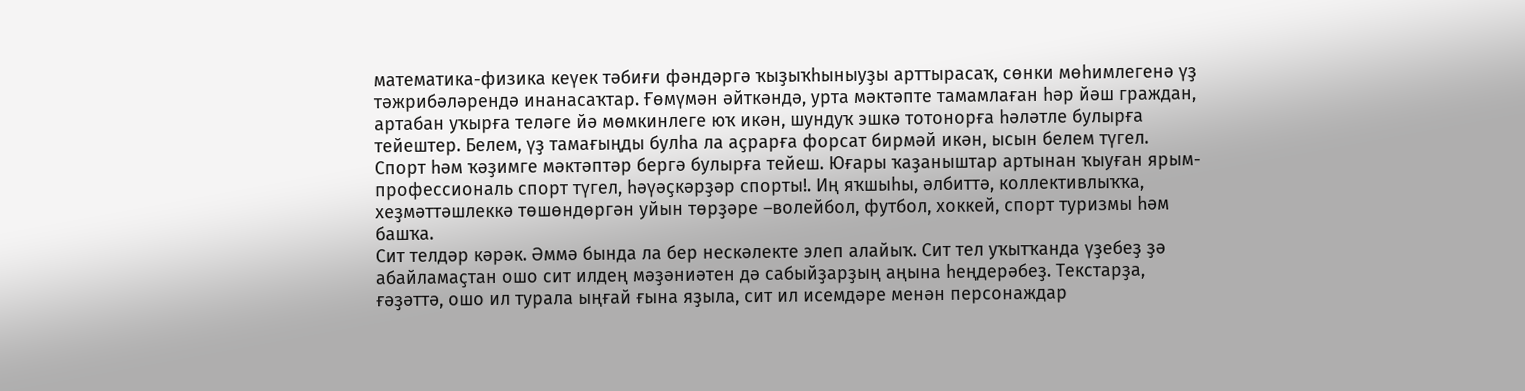математика-физика кеүек тәбиғи фәндәргә ҡыҙыҡһыныуҙы арттырасаҡ, сөнки мөһимлегенә үҙ тәжрибәләрендә инанасаҡтар. Ғөмүмән әйткәндә, урта мәктәпте тамамлаған һәр йәш граждан, артабан уҡырға теләге йә мөмкинлеге юҡ икән, шундуҡ эшкә тотонорға һәләтле булырға тейештер. Белем, үҙ тамағыңды булһа ла аҫрарға форсат бирмәй икән, ысын белем түгел.
Спорт һәм ҡәҙимге мәктәптәр бергә булырға тейеш. Юғары ҡаҙаныштар артынан ҡыуған ярым-профессиональ спорт түгел, һәүәҫкәрҙәр спорты!. Иң яҡшыһы, әлбиттә, коллективлыҡҡа, хеҙмәттәшлеккә төшөндөргән уйын төрҙәре –волейбол, футбол, хоккей, спорт туризмы һәм башҡа.
Сит телдәр кәрәк. Әммә бында ла бер нескәлекте элеп алайыҡ. Сит тел уҡытҡанда үҙебеҙ ҙә абайламаҫтан ошо сит илдең мәҙәниәтен дә сабыйҙарҙың аңына һеңдерәбеҙ. Текстарҙа, ғәҙәттә, ошо ил турала ыңғай ғына яҙыла, сит ил исемдәре менән персонаждар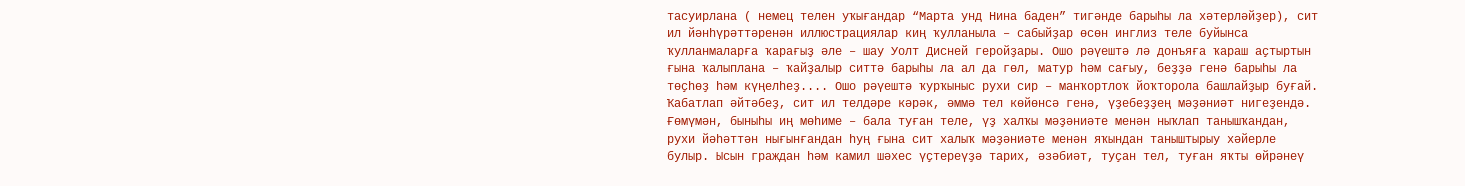тасуирлана ( немец телен уҡығандар “Марта унд Нина баден” тигәнде барыһы ла хәтерләйҙер), сит ил йәнһүрәттәренән иллюстрациялар киң ҡулланыла – сабыйҙар өсөн инглиз теле буйынса ҡулланмаларға ҡарағыҙ әле – шау Уолт Дисней геройҙары. Ошо рәүештә лә донъяға ҡараш аҫтыртын ғына ҡалыплана – ҡайҙалыр ситтә барыһы ла ал да гөл, матур һәм сағыу, беҙҙә генә барыһы ла төҫһөҙ һәм күңелһеҙ.... Ошо рәүештә ҡурҡыныс рухи сир – манҡортлоҡ йоҡторола башлайҙыр буғай. Ҡабатлап әйтәбеҙ, сит ил телдәре кәрәк, әммә тел көйөнсә генә, үҙебеҙҙең мәҙәниәт нигеҙендә. Ғөмүмән, быныһы иң мөһиме – бала туған теле, үҙ халҡы мәҙәниәте менән ныҡлап танышҡандан, рухи йәһәттән нығынғандан һуң ғына сит халыҡ мәҙәниәте менән яҡындан таныштырыу хәйерле булыр. Ысын граждан һәм камил шәхес үҫтереүҙә тарих, әзәбиәт, туҫан тел, туған яҡты өйрәнеү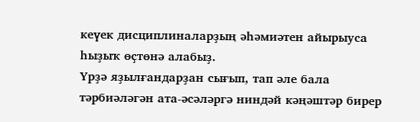кеүек дисциплиналарҙың әһәмиәтен айырыуса һыҙыҡ өҫтөнә алабыҙ.
Үрҙә яҙылғандарҙан сығып, тап әле бала тәрбиәләгән ата-әсәләргә ниндәй кәңәштәр бирер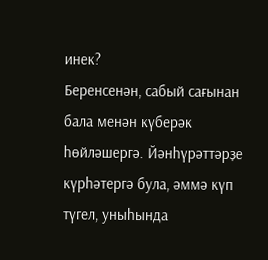инек?
Беренсенән, сабый сағынан бала менән күберәк һөйләшергә. Йәнһүрәттәрҙе күрһәтергә була, әммә күп түгел, уныһында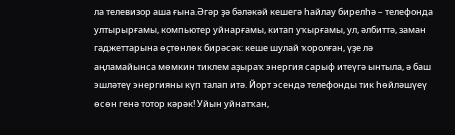ла телевизор аша ғына.Әгәр ҙә бәләкәй кешегә һайлау бирелһә – телефонда ултырырғамы, компьютер уйнарғамы, китап уҡырғамы, ул, әлбиттә, заман гаджеттарына өҫтөнлөк бирәсәк: кеше шулай ҡоролған, үҙе лә аңламайынса мөмкин тиклем аҙыраҡ энергия сарыф итеүгә ынтыла, ә баш эшләтеү энергияны күп талап итә. Йорт эсендә телефонды тик һөйләшүеү өсөн генә тотор кәрәк! Уйын уйнатҡан,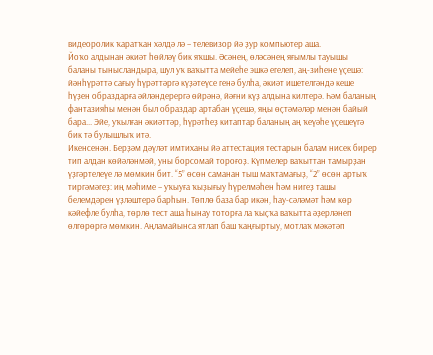видеоролик ҡаратҡан хәлдә лә – телевизор йә ҙур компьютер аша.
Йоҡо алдынан әкиәт һөйләү бик яҡшы. Әсәнең, өләсәнең яғымлы тауышы баланы тынысландыра, шул уҡ ваҡытта мейеһе эшкә егелеп, аң-зиһене үҫешә: йәнһүрәттә сағыу һүрәттәргә күҙәтеүсе генә булһа, әкиәт ишетелгәндә кеше һүҙен образдарға әйләндерергә өйрәнә, йәғни күҙ алдына килтерә. Һәм баланың фантазияһы менән был образдар артабан үҫешә, яңы өҫтәмәләр менән байый бара... Эйе, уҡылған әкиәттәр, һүрәтһеҙ китаптар баланың аң ҡеүәһе үҫешеүгә бик тә булышлыҡ итә.
Икенсенән. Берҙәм дәүләт имтиханы йә аттестация тестарын балам нисек бирер тип алдан көйәләнмәй, уны борсомай тороғоҙ. Күпмелер ваҡыттан тамырҙан үҙгәртелеүе лә мөмкин бит. “5” өсөн саманан тыш маҡтамағыҙ, “2” өсөн артыҡ тиргәмәгеҙ: иң мәһиме – уҡыуға ҡыҙығыу һүрелмәһен һәм нигеҙ ташы белемдәрен үҙләштерә барһын. Төплө база бар икән, һау-сәләмәт һәм көр кәйефле булһа, төрлө тест аша һынау тоторға ла ҡыҫҡа ваҡытта әҙерләнеп өлгөрөргә мөмкин. Аңламайынса ятлап баш ҡаңғыртыу, мотлаҡ мәкәтәп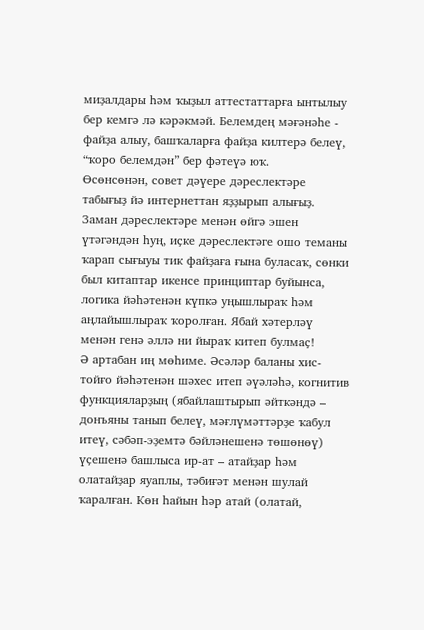миҙалдары һәм ҡыҙыл аттестаттарға ынтылыу бер кемгә лә кәрәкмәй. Белемдең мәғәнәһе - файҙа алыу, башҡаларға файҙа килтерә белеү, “ҡоро белемдән” бер фәтеүә юҡ.
Өсөнсөнән, совет дәүере дәреслектәре табығыҙ йә интернеттан яҙҙырып алығыҙ. Заман дәреслектәре менән өйгә эшен үтәгәндән һуң, иҫке дәреслектәге ошо теманы ҡарап сығыуы тик файҙаға ғына буласаҡ, сөнки был китаптар икенсе принциптар буйынса, логика йәһәтенән күпкә уңышлыраҡ һәм аңлайышлыраҡ ҡоролған. Ябай хәтерләү менән генә әллә ни йыраҡ китеп булмаҫ!
Ә артабан иң мөһиме. Әсәләр баланы хис-тойғо йәһәтенән шәхес итеп әүәләһә, когнитив функцияларҙың (ябайлаштырып әйткәндә – донъяны танып белеү, мәғлүмәттәрҙе ҡабул итеү, сәбәп-эҙемтә бәйләнешенә төшөнөү) үҫешенә башлыса ир-ат – атайҙар һәм олатайҙар яуаплы, тәбиғәт менән шулай ҡаралған. Көн һайын һәр атай (олатай,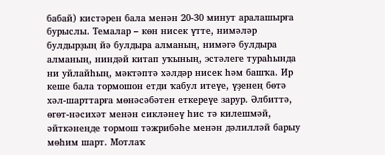бабай) кистәрен бала менән 20-30 минут аралашырға бурыслы. Темалар – көн нисек үтте, нимәләр булдырҙың йә булдыра алманың, нимәгә булдыра алманың, ниндәй китап уҡының, эстәлеге тураһында ни уйлайһың, мәктәптә хәлдәр нисек һәм башҡа. Ир кеше бала тормошон етди ҡабул итеүе, үҙенең бөтә хәл-шарттарға мөнәсәбәтен еткереүе зарур. Әлбиттә, өгөт-нәсихәт менән сикләнеү һис тә килешмәй, әйткәнеңде тормош тәжрибәһе менән дәлилләй барыу мөһим шарт. Мотлаҡ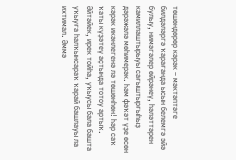төшөндөрөр кәрәк – мәктәптәге билдәләргә ҡарағанда ысын белемгә эйә булыу, нимәгәлер өйрәнеү, һәләттәрен камиллаштырыуы сағыштырғыһыҙ дәрәжәлә мөһимерәк. Һәм фәҡәт үҙе өсөн кәрәк икәнлегенә лә төшөнһөн! Һәр саҡ ҡаты күҙәтеү аҫтында тотоу артыҡ. Әйтәйек, ирек тойһа, уҡыусы бала башта уҡыуға һалҡынсараҡ ҡарай башлауы ла ихтимал. Әммә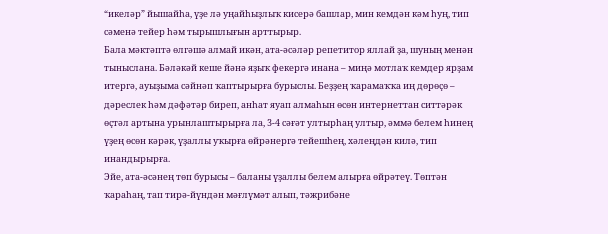“икеләр” йышайһа, үҙе лә уңайһыҙлыҡ кисерә башлар, мин кемдән кәм һуң, тип сәменә тейер һәм тырышлығын арттырыр.
Бала мәктәптә өлгәшә алмай икән, ата-әсәләр репетитор яллай ҙа, шуның менән тыныслана. Бәләкәй кеше йәнә яҙыҡ фекергә инана – миңә мотлаҡ кемдер ярҙам итергә, ауыҙыма сәйнәп ҡаптырырға бурыслы. Беҙҙең ҡарамаҡҡа иң дөрөҫө – дәреслек һәм дәфәтәр биреп, анһат яуап алмаһын өсөн интернеттан ситтәрәк өҫтәл артына урынлаштырырға ла, 3-4 сәғәт ултырһаң ултыр, әммә белем һинең үҙең өсөн кәрәк, үҙаллы уҡырға өйрәнергә тейешһең, хәлеңдән килә, тип инандырырға.
Эйе, ата-әсәнең төп бурысы – баланы үҙаллы белем алырға өйрәтеү. Төптән ҡараһаң, тап тирә-йүндән мәғлүмәт алып, тәжрибәне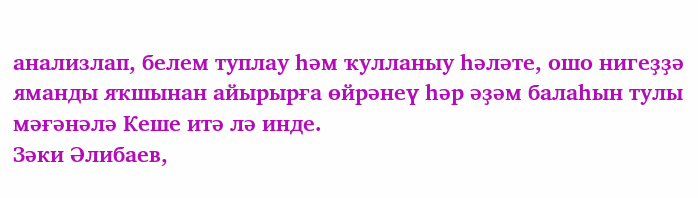анализлап, белем туплау һәм ҡулланыу һәләте, ошо нигеҙҙә яманды яҡшынан айырырға өйрәнеү һәр әҙәм балаһын тулы мәғәнәлә Кеше итә лә инде.
Зәки Әлибаев,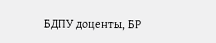БДПУ доценты, БР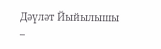Дәүләт Йыйылышы –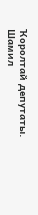Ҡоролтай депутаты.
Шамил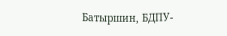Батыршин, БДПУ-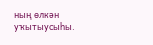ның өлкән уҡытыусыһы.